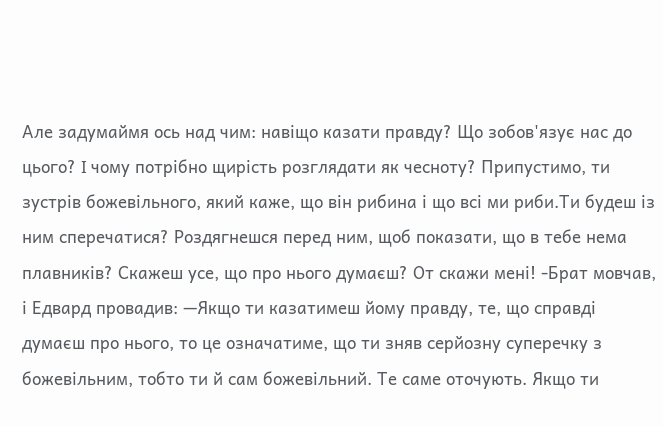Але задумаймя ось над чим: навіщо казати правду? Що зобов'язує нас до цього? I чому потрібно щирість розглядати як чесноту? Припустимо, ти зустрів божевільного, який каже, що він рибина і що всі ми риби.Ти будеш із ним сперечатися? Роздягнешся перед ним, щоб показати, що в тебе нема плавників? Скажеш усе, що про нього думаєш? От скажи мені! -Брат мовчав, і Едвард провадив: —Якщо ти казатимеш йому правду, те, що справді думаєш про нього, то це означатиме, що ти зняв серйозну суперечку з божевільним, тобто ти й сам божевільний. Те саме оточують. Якщо ти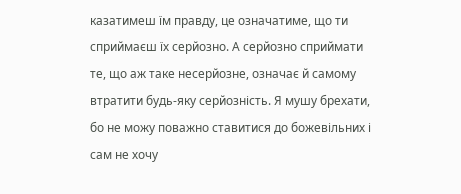казатимеш їм правду, це означатиме, що ти сприймаєш їх серйозно. А серйозно сприймати те, що аж таке несерйозне, означає й самому втратити будь-яку серйозність. Я мушу брехати, бо не можу поважно ставитися до божевільних і сам не хочу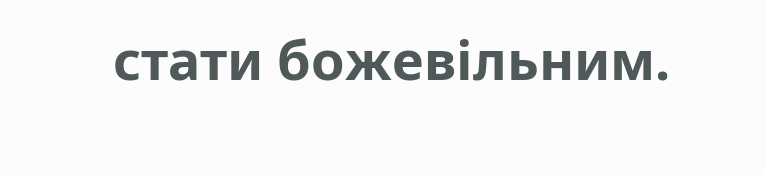стати божевільним.